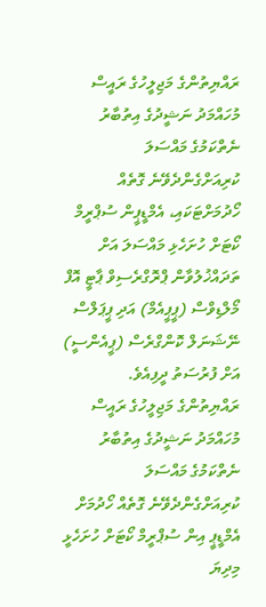ރައްޔިތުންގެ މަޖިލީހުގެ ރައީސް މުހައްމަދު ނަޝީދުގެ އިތުބާރު ނެތްކަމުގެ މައްސަލަ ކުރިއަށްގެންދެވޭނެ ގޮތެއް ހޯދުމަށްޓަކައި، އެމްޑީޕީން ސުޕްރީމް ކޯޓަށް ހުށަހެޅި މައްސަލަ އަށް ތަދައްޚުލުވާން ޕްރޮގްރެސިވް ޕާޓީ އޮފް މޯލްޑިވްސް (ޕީޕީއެމް) އަދި ޕީޕަލްސް ނޭޝަނަލް ކޮންގްރެސް (ޕީއެންސީ) އަށް ފުރުސަތު ދީފިއެވެ.
ރައްޔިތުންގެ މަޖިލީހުގެ ރައީސް މުހައްމަދު ނަޝީދުގެ އިތުބާރު ނެތްކަމުގެ މައްސަލަ ކުރިއަށްގެންދެވޭނެ ގޮތެއް ހޯދުމަށް އެމްޑީޕީ އިން ސުޕްރީމް ކޯޓަށް ހުށަހެޅީ މިދިޔަ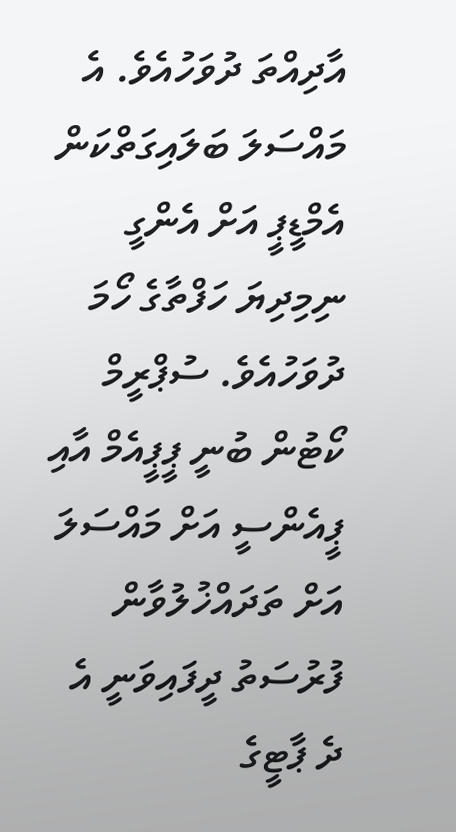އާދިއްތަ ދުވަހުއެވެ. އެ މައްސަލަ ބަލައިގަތްކަން އެމްޑީޕީ އަށް އެންގީ ނިމިދިޔަ ހަފްތާގެ ހޯމަ ދުވަހުއެވެ. ސުޕްރީމް ކޯޓުން ބުނީ ޕީޕީއެމް އާއި ޕީއެންސީ އަށް މައްސަލަ އަށް ތަދައްޚުލުވާން ފުރުސަތު ދީފައިވަނީ އެ ދެ ޕާޓީގެ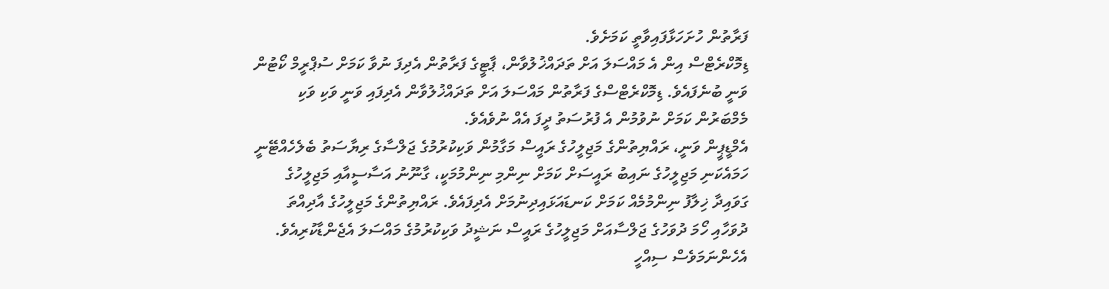ފަރާތުން ހުށަހަޅާފައިވާތީ ކަމަށެވެ.
ޑިމޮކްރެޓްސް އިން އެ މައްސަލަ އަށް ތަދައްޚުލުވާން، ޕާޓީގެ ފަރާތުން އެދިފަ ނުވާ ކަމަށް ސުޕްރީމް ކޯޓުން ވަނީ ބުނެފައެވެ. ޑިމޮކްރެޓްސްގެ ފަރާތުން މައްސަލަ އަށް ތަދައްޚުލުވާން އެދިފައި ވަނީ ވަކި ވަކި މެމްބަރުން ކަމަށް ނުވުމުން އެ ފުރުސަތު ދީފަ އެއް ނުވެއެވެ.
އެމްޑީޕީން ވަނީ، ރައްޔިތުންގެ މަޖިލީހުގެ ރައީސް މަގާމުން ވަކިކުރުމުގެ ޖަލްސާގެ ރިޔާސަތު ބެލެހެއްޓޭނީ ހަމައެކަނި މަޖިލީހުގެ ނައިބު ރައީސަށް ކަމަށް ނިންމި ނިންމުމަކީ، ގާނޫނު އަސާސީއާއި މަޖިލީހުގެ ގަވައިދާ ޚިލާފު ނިންމުމެއް ކަމަށް ކަނޑައަޅައިދިނުމަށް އެދިފައެވެ. ރައްޔިތުންގެ މަޖިލީހުގެ އާދިއްތަ ދުވަހާއި ހޯމަ ދުވަހުގެ ޖަލްސާއަށް މަޖިލީހުގެ ރައީސް ނަޝީދު ވަކިކުރުމުގެ މައްސަލަ އެޖެންޑާކުރިއެވެ. އެހެންނަމަވެސް ސިއްހީ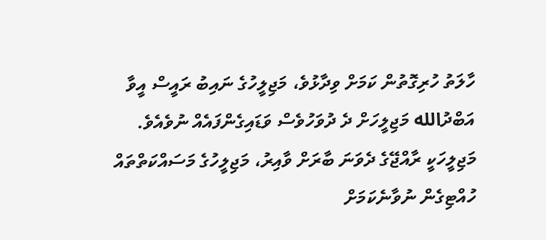ހާލަތު ހުރިގޮތުން ކަމަށް ވިދާޅުވެ، މަޖިލީހުގެ ނައިބު ރައީސް އީވާ އަބްދުالله މަޖިލީހަށް ދެ ދުވަހުވެސް ވަޑައިގެންފައެއް ނުވެއެވެ.
މަޖިލީހަކީ ރާއްޖޭގެ ދެވަނަ ބާރަށް ވާއިރު، މަޖިލީހުގެ މަސައްކަތްތައް ހުއްޓިގެން ނުވާނެކަމަށް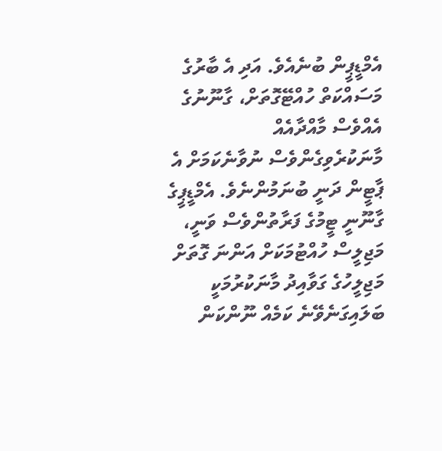އެމްޑީޕީން ބުނެއެވެ. އަދި އެ ބާރުގެ މަސައްކަތް ހުއްޓޭގޮތަށް، ގާނޫނުގެ އެއްވެސް މާއްދާއެއް މާނަކުރެވިގެންވެސް ނުވާނެކަމަށް އެ ޕާޓީން ދަނީ ބުނަމުންނެވެ. އެމްޑީޕީގެ ގާނޫނީ ޓީމުގެ ފަރާތުންވެސް ވަނީ، މަޖިލީސް ހުއްޓުމަކަށް އަންނަ ގޮތަށް މަޖިލީހުގެ ގަވާއިދު މާނަކުރުމަކީ ބަލައިގަނެވޭނެ ކަމެއް ނޫންކަން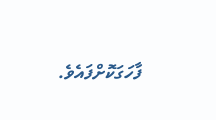ފާހަގަކޮށްފައެވެ.